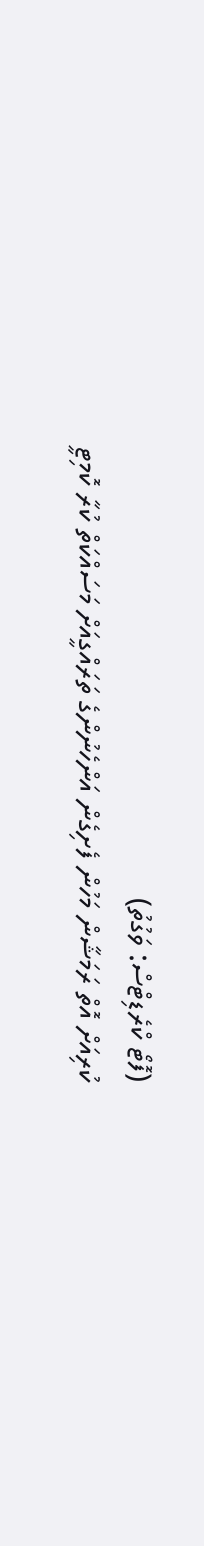(ފޮޓޯ ކްރެޑިޓްސް: ވަގުތު)
ކުރިއަށް އޮތް ރަމަޝާން މަހުން ފެށިގެން އަންހެނުންގެ ތަރައްގީއަށް މަސައްކަތް ކުރާ ކޮމިޓީ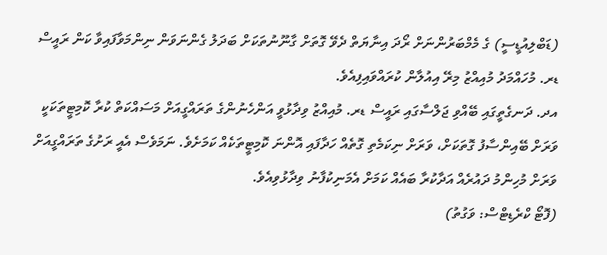(ޑަބްލިއުޑީސީ) ގެ މެމްބަރުންނަށް ރޯދަ އިނާޔަތް ދެވޭ ގޮތަށް ގާނޫނުތަކަށް ބަދަލު ގެންނަވަން ނިންމަވާފައިވާ ކަން ރައީސް ޑރ. މުހައްމަދު މުއިއްޒު މިރޭ އިއުލާން ކުރައްވައިފިއެވެ.
އދ. ދަނގެތީގައި ބޭއްވި ޖަލްސާގައި ރައީސް ޑރ. މުއިއްޒު ވިދާޅުވީ އަންހެނުންގެ ތަރައްގީއަށް މަސައްކަތް ކުރާ ކޮމިޓީތަކަކީ ވަރަށް ބޭއިންސާފު ގޮތަކަށް، ވަރަށް ނިކަމެތި ގޮތެއް ހަދާފައި އޮންނަ ކޮމިޓީތަކެއް ކަމަށެވެ. ނަމަވެސް އެއީ ރަށުގެ ތަރައްގީއަށް ވަރަށް މުހިންމު ދައުރެއް އަދާކުރާ ބައެއް ކަމަށް އެމަނިކުފާނު ވިދާޅުވިއެވެ.
(ފޮޓޯ ކްރެޑިޓްސް: ވަގުތު)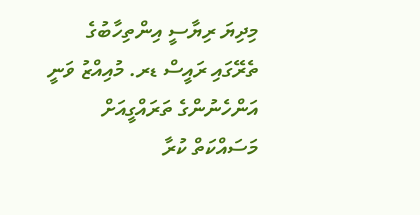މިދިޔަ ރިޔާސީ އިންތިހާބުގެ ތެރޭގައި ރައީސް ޑރ. މުއިއްޒު ވަނީ އަންހެނުންގެ ތަރައްގީއަށް މަސައްކަތް ކުރާ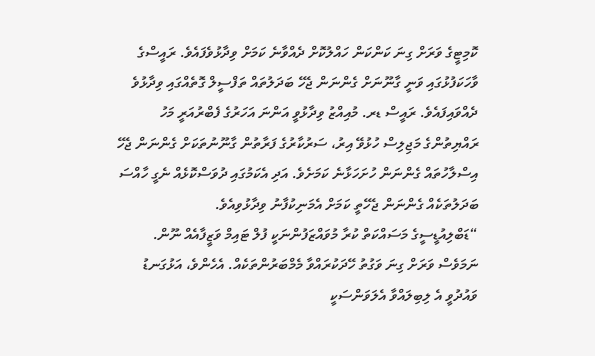ކޮމިޓީގެ ވަރަށް ގިނަ ކަންކަން ހައްލުކޮށް ދެއްވާނެ ކަމަށް ވިދާޅުވެފައެވެ. ރައީސްގެ ވާހަކަފުޅުގައި ވަނީ ގާނޫނަށް ގެންނަން ޖެހޭ ބަދަލުތައް ތަފްސީލް ގޮތެއްގައި ވިދާޅުވެ ދެއްވައިފައެވެ. ރައީސް ޑރ. މުއިއްޒު ވިދާޅުވީ އަންނަ އަހަރުގެ ފެބްރުއަރީ މަހު ރައްޔިތުންގެ މަޖިލިސް ހުޅުވޭ އިރު، ސަރުކާރުގެ ފަރާތުން ގާނޫނުތަކަށް ގެންނަން ޖެހޭ އިސްލާހުތައް ގެންނަން ހުށަހަޅާނެ ކަމަށެވެ. އަދި އެކަމުގައި ދުވަސްކޮޅެއް ނެގީ ހާއްސަ ބަދަލުތަކެއް ގެންނަން ޖެހޭތީ ކަމަށް އެމަނިކުފާނު ވިދާޅުވިއެވެ.
“ޑަބްލިއުޑީސީގެ މަސައްކަތް ކުރާ މުވައްޒަފުންނަކީ ފުލް ޓައިމް ވަޒީފާއެއް ނޫން. ނަމަވެސް ވަރަށް ގިނަ ވަގުތު ހޭދަކުރައްވާ މެމްބަރުންތަކެއް. އެހެންވެ، އަޅުގަނޑު ވައުދުވީ އެ ލިބިލައްވާ އެލަވަންސަކީ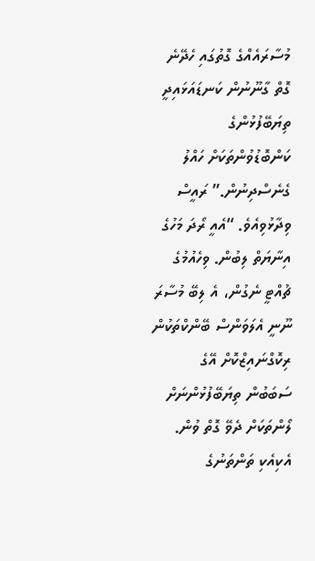މުސާރައެއްގެ ގޮތުގައި ހެދޭނެ ގޮތް ގާނޫނުން ކަނޑައަޅައިދީ ތިޔަބޭފުޅުންގެ ކަންބޮޑުވުންތަކަށް ހައްލު ގެނެސްދިނުން.” ރައީސް ވިދާޅުވިއެވެ. “އެއީ ރޯދަ މަހުގެ އިނާޔަތް ލިބުން. ވިހެއުމުގެ ޗުއްޓީ ނެގުން، އެ ލިބޭ މުސާރަ ނޫނީ އެލަވަންސް ބޭންކްތަކުން ރިކޮގްނައިޒްކޮށް އޭގެ ސަބަބުން ތިޔަބޭފުޅުންނަށް ލޯންތަކަށް ދެވޭ ގޮތް ވުން. އެކިއެކި ތަންތަނުގެ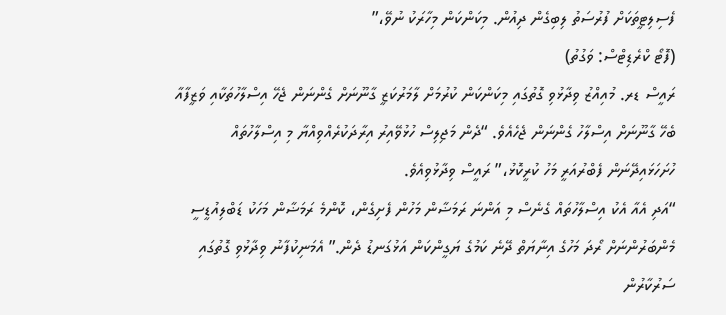ފެސިލިޓީތަކަށް ފުރުސަތު ލިބިގެން ދިއުން. މިކަންކަން މިހާރަކު ނުވޭ،”
(ފޮޓޯ ކްރެޑިޓްސް: ވަގުތު)
ރައީސް ޑރ. މުއިއްޒު ވިދާޅުވި ގޮތުގައި މިކަންކަން ކުރުމަށް ލާމަރުކަޒީ ގާނޫނަށް ގެންނަން ޖެހޭ އިސްލާހުތަކާއި ވަޒީފާއާ ބެހޭ ގާނޫނަށް އިސްލާހު ގެންނަން ޖެހެއެވެ. “ދެން މަޖިލިސް ހުޅުވޭއިރު އިރާދަކުރެއްވިއްޔާ މި އިސްލާހުތައް ހުށަހަޅައިދޭނަން ފެބްރުއަރީ މަހު ކުރީކޮޅު،” ރައީސް ވިދާޅުވިއެވެ.
“އަދި އެއާ އެކު އިސްލާހުތައް ގެނެސް މި އަންނަ ރަމަޟާން މަހުން ފެށިގެން، ކޮންމެ ރަމަޟާން މަހަކު ޑަބްލިއުޑީސީ މެންބަރުންނަށް ރޯދަ މަހުގެ އިނާޔަތް ދޭނެ ކަމުގެ ޔަގީންކަން އަޅުގަނޑު ދެން.” އެމަނިކުފާނު ވިދާޅުވި ގޮތުގައި ސަރުކާރުން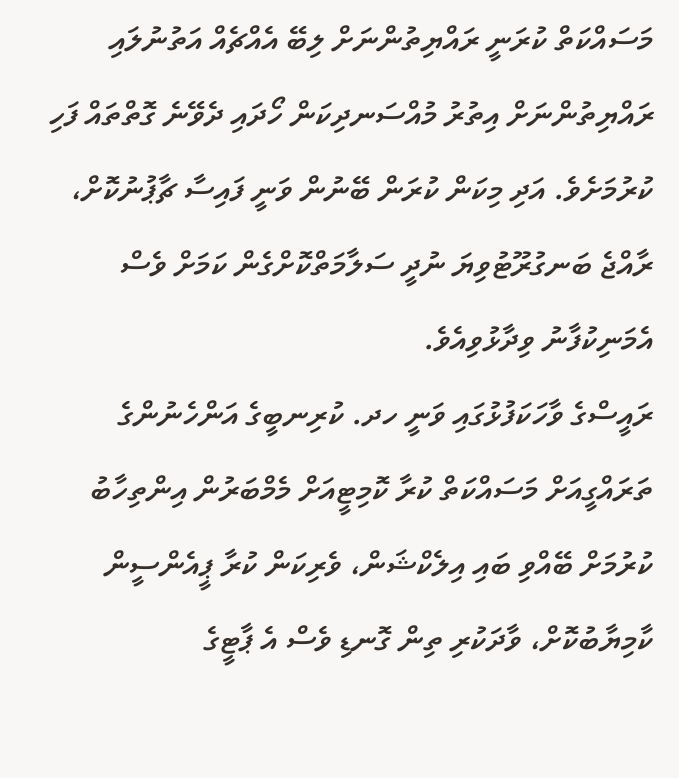މަސައްކަތް ކުރަނީ ރައްޔިތުންނަށް ލިބޭ އެއްޗެއް އަތުނުލައި ރައްޔިތުންނަށް އިތުރު މުއްސަނދިކަން ހޯދައި ދެވޭނެ ގޮތްތައް ފަހި ކުރުމަށެވެ. އަދި މިކަން ކުރަން ބޭނުން ވަނީ ފައިސާ ޗާޕުނުކޮށް، ރާއްޖެ ބަނގުރޫޓުވިޔަ ނުދީ ސަލާމަތްކޮށްގެން ކަމަށް ވެސް އެމަނިކުފާނު ވިދާޅުވިއެވެ.
ރައީސްގެ ވާހަކަފުޅުގައި ވަނީ ހދ. ކުރިނބީގެ އަންހެނުންގެ ތަރައްގީއަށް މަސައްކަތް ކުރާ ކޮމިޓީއަށް މެމްބަރުން އިންތިހާބު ކުރުމަށް ބޭއްވި ބައި އިލެކްޝަން، ވެރިކަން ކުރާ ޕީއެންސީން ކާމިޔާބުކޮށް، ވާދަކުރި ތިން ގޮނޑި ވެސް އެ ޕާޓީގެ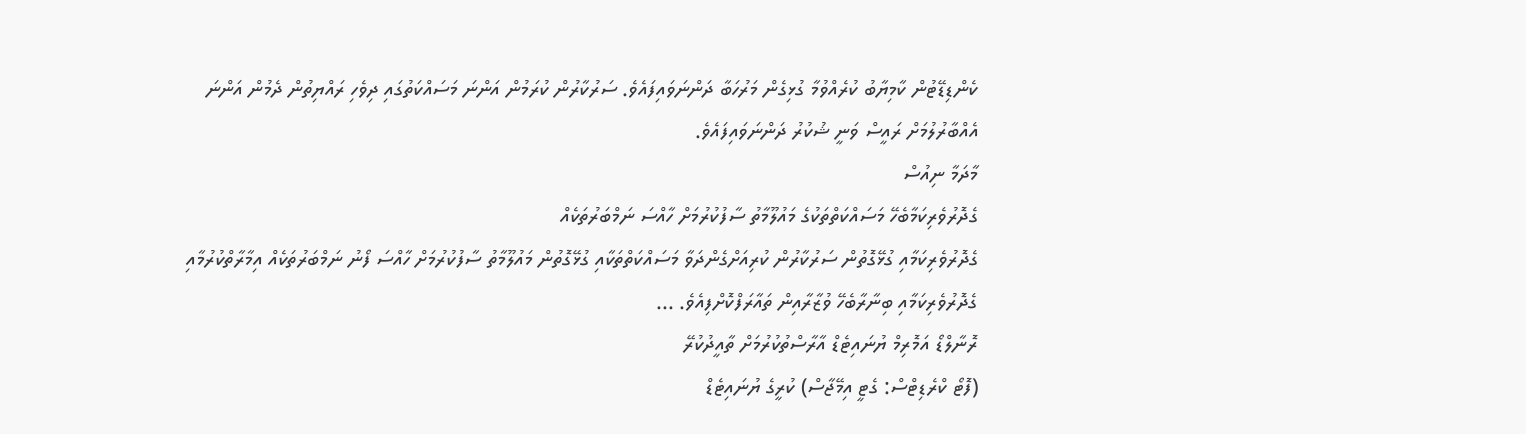ކެންޑިޑޭޓުން ކާމިޔާބު ކުރެއްވުމާ ގުޅިގެން މަރުހަބާ ދަންނަވައިފައެވެ. ސަރުކާރުން ކުރަމުން އަންނަ މަސައްކަތުގައި ދިވެހި ރައްޔިތުން ދެމުން އަންނަ އެއްބާރުލުމަށް ރައީސް ވަނީ ޝުކުރު ދަންނަވައިފައެވެ.
މާދަމާ ނިއުސް
ގެދޮރުވެރިކަމާބެހޭ މަސައްކަތްތަކުގެ މައުލޫމާތު ސާފުކުރުމަށް ހާއްސަ ނަމްބަރުތަކެއް
ގެދޮރުވެރިކަމާއި ގުޅޭގޮތުން ސަރުކާރުން ކުރިއަށްގެންދަވާ މަސައްކަތްތަކާއި ގުޅޭގޮތުން މައުލޫމާތު ސާފުކުރުމަށް ހާއްސަ ފޯނު ނަމްބަރުތަކެއް އިމާރާތްކުރުމާއި ގެދޮރުވެރިކަމާއި ބިނާރާބެހޭ ވުޒާރާއިން ތައާރަފްކޮށްފިއެވެ. ...
ރޮނާލްޑޯ އަމޮރިމް ޔުނައިޓެޑް އާރާސްތުކުރުމަށް ތާއީދުކުރޭ
(ފޮޓޯ ކްރެޑިޓްސް: ގެޓީ އިމޭޖާސް) ކުރީގެ ޔުނައިޓެޑް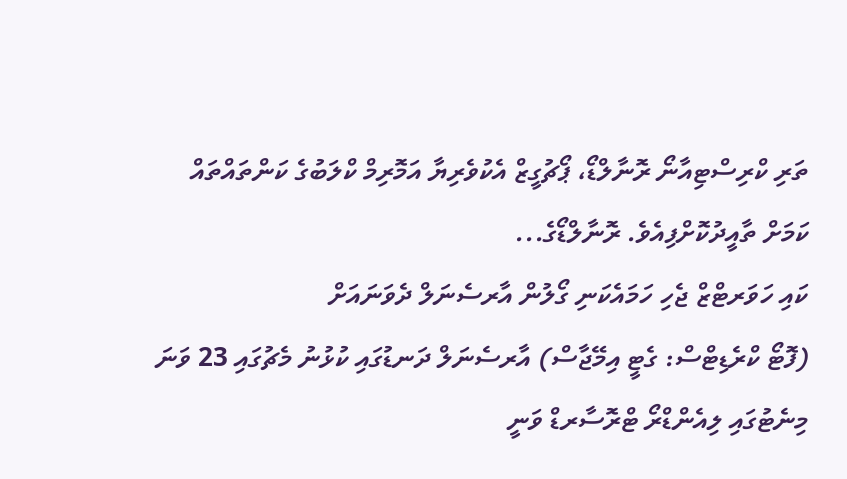ތަރި ކްރިސްޓިއާނޯ ރޮނާލްޑޯ، ޕޯޗުގީޒް އެކުވެރިޔާ އަމޮރިމް ކްލަބުގެ ކަންތައްތައް ކަމަށް ތާއީދުކޮށްފިއެވެ. ރޮނާލްޑޯގެ...
ކައި ހަވަރޓްޒް ޖެހި ހަމައެކަނި ގޯލުން އާރސެނަލް ދެވަނައަށް
(ފޮޓޯ ކްރެޑިޓްސް: ގެޓީ އިމޭޖާސް) އާރސެނަލް ދަނޑުގައި ކުޅުނު މެޗުގައި 23 ވަނަ މިނެޓުގައި ލިއެންޑްރޯ ޓްރޮސާރޑް ވަނީ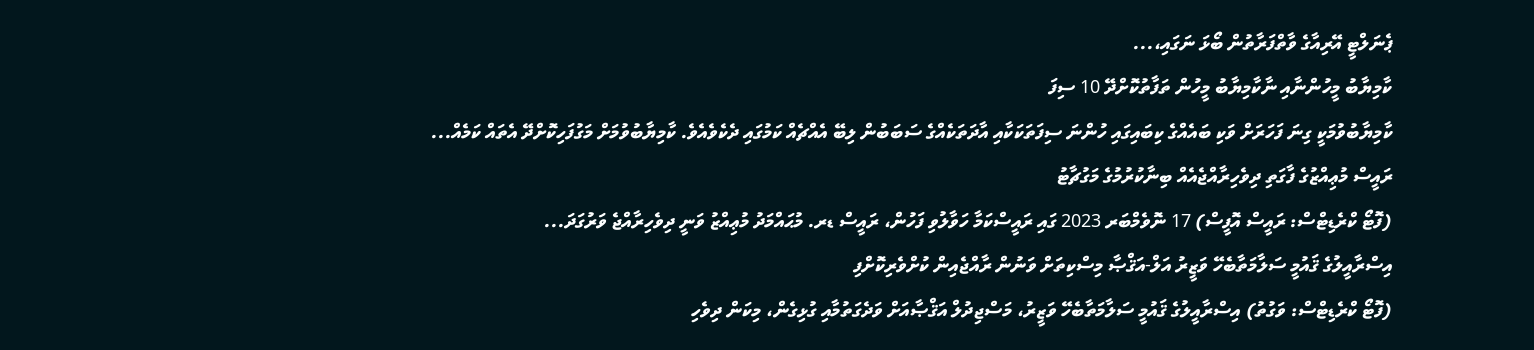ޕެނަލްޓީ އޭރިއާގެ ވާތްފަރާތުން ބޯޅަ ނަގައި،...
ކާމިޔާބު މީހުންނާއި ނާކާމިޔާބު މީހުން ތަފާތުކޮށްދޭ 10 ސިފަ
ކާމިޔާބުވުމަކީ ގިނަ ފަހަރަށް ވަކި ބައެއްގެ ކިބައިގައި ހުންނަ ސިފަތަކަކާއި އާދަތަކެއްގެ ސަބަބުން ލިބޭ އެއްޗެއް ކަމުގައި ދެކެވެއެވެ. ކާމިޔާބުވުމަށް މަގުފަހިކޮށްދޭ އެތައް ކަމެއް...
ރައީސް މުޢިއްޒުގެ ފާގަތި ދިވެހިރާއްޖެއެއް ބިނާކުރުމުގެ މަގުޗާޓު
(ފޮޓޯ ކްރެޑިޓްސް: ރައީސް އޮފީސް) 17 ނޮވެމްބަރ 2023 ގައި ރައީސްކަމާ ހަވާލުވި ފަހުން، ރައީސް ޑރ. މުޙައްމަދު މުޢިއްޒު ވަނީ ދިވެހިރާއްޖެ ވަރުގަދަ...
އިސްރާއީލުގެ ޤައުމީ ސަލާމަތާބެހޭ ވަޒީރު އަލް-އަޤްޞާ މިސްކިތަށް ވަނުން ރާއްޖެއިން ކުށްވެރިކޮށްފި
(ފޮޓޯ ކްރެޑިޓްސް: ވަގުތު) އިސްރާއީލުގެ ޤައުމީ ސަލާމަތާބެހޭ ވަޒީރު، މަސްޖިދުލް އަޤްޞާއަށް ވަދެގަތުމާއި ގުޅިގެން، މިކަން ދިވެހި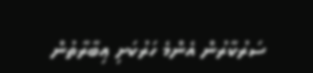ސަރުކާރުން އެންމެ ހަރުކަށި ޢިބާރާތުން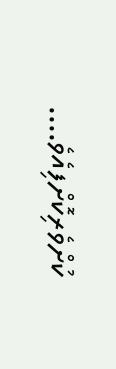ކުށްވެރިކޮށްފިއެވެ....